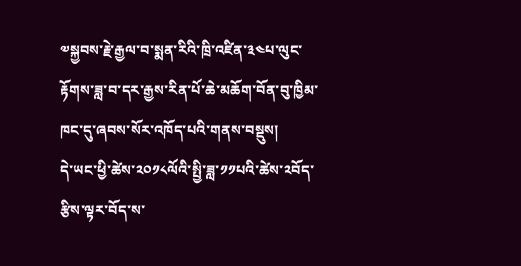༧སྐྱབས་རྗེ་རྒྱལ་བ་སྨན་རིའི་ཁྲི་འཛིན་༣༤པ་ལུང་རྟོགས་ཟླ་བ་དར་རྒྱས་རིན་པོ་ཆེ་མཆོག་བོན་བུ་ཁྱིམ་ཁང་དུ་ཞབས་སོར་འཁོད་པའི་གནས་བསྡུས།
དེ་ཡང་ཕྱི་ཚེས་༢༠༡༨ལོའི་སྤྱི་ཟླ་༡༡པའི་ཚེས་༢བོད་རྩིས་ལྟར་བོད་ས་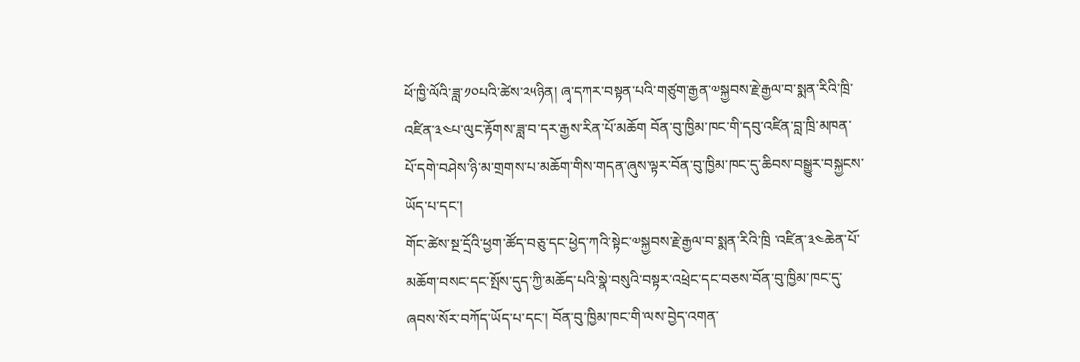ཕོ་ཁྱི་ལོའི་ཟླ་༡༠པའི་ཚེས་༢༥ཉིན། ཞྭ་དཀར་བསྟན་པའི་གཙུག་རྒྱན་༧སྐྱབས་རྗེ་རྒྱལ་བ་སྨན་རིའི་ཁྲི་འཛིན་༣༤པ་ལུང་རྟོགས་ཟླ་བ་དར་རྒྱས་རིན་པོ་མཆོག བོན་བུ་ཁྱིམ་ཁང་གི་དབུ་འཛིན་བླ་ཁྲི་མཁན་པོ་དགེ་བཤེས་ཉི་མ་གྲགས་པ་མཆོག་གིས་གདན་ཞུས་ལྟར་བོན་བུ་ཁྱིམ་ཁང་དུ་ཆིབས་བསྒྱུར་བསྐྱངས་ཡོད་པ་དང་།
གོང་ཚེས་སྔ་དྲོའི་ཕྱག་ཚོད་བཅུ་དང་ཕྱེད་ཀའི་སྟེང་༧སྐྱབས་རྗེ་རྒྱལ་བ་སྨན་རིའི་ཁྲི ་འཛིན་༣༤ཆེན་པོ་མཆོག་བསང་དང་སྤོས་དུད་ཀྱི་མཆོད་པའི་སྣེ་བསུའི་བསྟར་འཕྲེང་དང་བཅས་བོན་བུ་ཁྱིམ་ཁང་དུ་ཞབས་སོར་བཀོད་ཡོད་པ་དང་། བོན་བུ་ཁྱིམ་ཁང་གི་ལས་བྱེད་འགན་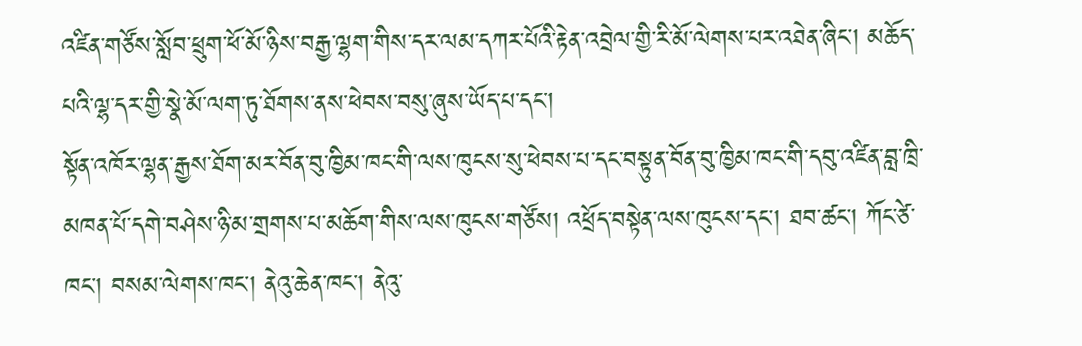འཛིན་གཙོས་སློབ་ཕྲུག་ཕོ་མོ་ཉིས་བརྒྱ་ལྷག་གིས་དར་ལམ་དཀར་པོའི་རྟེན་འབྲེལ་གྱི་རི་མོ་ལེགས་པར་འཐེན་ཞིང་། མཆོད་པའི་ལྷ་དར་གྱི་སྣེ་མོ་ལག་ཏུ་ཐོགས་ནས་ཕེབས་བསུ་ཞུས་ཡོད་པ་དང་།
སྟོན་འཁོར་ལྷན་རྒྱས་ཐོག་མར་བོན་བུ་ཁྱིམ་ཁང་གི་ལས་ཁུངས་སུ་ཕེབས་པ་དང་བསྟུན་བོན་བུ་ཁྱིམ་ཁང་གི་དབུ་འཛིན་བླ་ཁྲི་མཁན་པོ་དགེ་བཤེས་ཉི་མ་གྲགས་པ་མཆོག་གིས་ལས་ཁུངས་གཙོས། འཕྲོད་བསྟེན་ལས་ཁུངས་དང་། ཐབ་ཚང་། ཀོང་ཙེ་ཁང་། བསམ་ལེགས་ཁང་། ནེའུ་ཆེན་ཁང་། ནེའུ་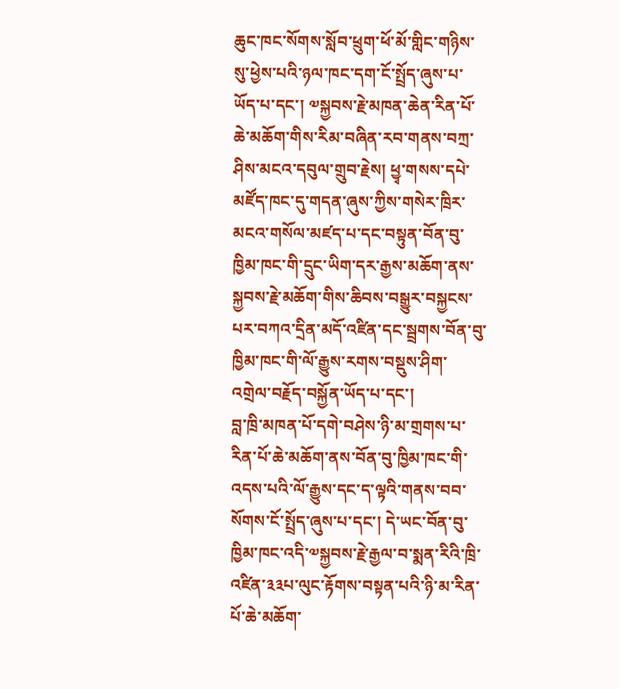ཆུང་ཁང་སོགས་སློབ་ཕྲུག་ཕོ་མོ་གླིང་གཉིས་སུ་ཕྱེས་པའི་ཉལ་ཁང་དག་ངོ་སྤྲོད་ཞུས་པ་ཡོད་པ་དང་། ༧སྐྱབས་རྗེ་མཁན་ཆེན་རིན་པོ་ཆེ་མཆོག་གིས་རིམ་བཞིན་རབ་གནས་བཀྲ་ཤིས་མངའ་དབུལ་གྲུབ་རྗེས། ཕྱྭ་གསས་དཔེ་མཛོད་ཁང་དུ་གདན་ཞུས་ཀྱིས་གསེར་ཁྲིར་མངའ་གསོལ་མཛད་པ་དང་བསྟུན་བོན་བུ་ཁྱིམ་ཁང་གི་དྲུང་ཡིག་དར་རྒྱས་མཆོག་ནས་སྐྱབས་རྗེ་མཆོག་གིས་ཆིབས་བསྒྱུར་བསྐྱངས་པར་བཀའ་དྲིན་མདོ་འཛིན་དང་སྦྲགས་བོན་བུ་ཁྱིམ་ཁང་གི་ལོ་རྒྱུས་རགས་བསྡུས་ཤིག་འགྲེལ་བརྗོད་བསྐྱོན་ཡོད་པ་དང་།
བླ་ཁྲི་མཁན་པོ་དགེ་བཤེས་ཉི་མ་གྲགས་པ་རིན་པོ་ཆེ་མཆོག་ནས་བོན་བུ་ཁྱིམ་ཁང་གི་འདས་པའི་ལོ་རྒྱུས་དང་ད་ལྟའི་གནས་བབ་སོགས་ངོ་སྤྲོད་ཞུས་པ་དང་། དེ་ཡང་བོན་བུ་ཁྱིམ་ཁང་འདི་༧སྐྱབས་རྗེ་རྒྱལ་བ་སྨན་རིའི་ཁྲི་འཛིན་༣༣པ་ལུང་རྟོགས་བསྟན་པའི་ཉི་མ་རིན་པོ་ཆེ་མཆོག་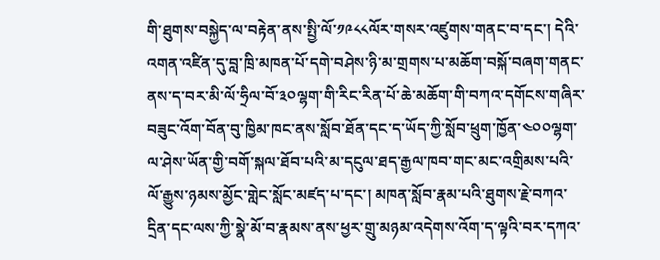གི་ཐུགས་བསྐྱེད་ལ་བརྟེན་ནས་སྤྱི་ལོ་༡༩༨༨ལོར་གསར་འཛུགས་གནང་བ་དང་། དེའི་འགན་འཛིན་དུ་བླ་ཁྲི་མཁན་པོ་དགེ་བཤེས་ཉི་མ་གྲགས་པ་མཆོག་བསྐོ་བཞག་གནང་ནས་ད་བར་མི་ལོ་ཧྲིལ་བོ་༣༠ལྷག་གི་རིང་རིན་པོ་ཆེ་མཆོག་གི་བཀའ་དགོངས་གཞིར་བཟུང་འོག་བོན་བུ་ཁྱིམ་ཁང་ནས་སློབ་ཐོན་དང་ད་ཡོད་ཀྱི་སློབ་ཕྲུག་ཁྱོན་༤༠༠ལྷག་ལ་ཤེས་ཡོན་གྱི་བགོ་སྐལ་ཐོབ་པའི་མ་དངུལ་ཐད་རྒྱལ་ཁབ་གང་མང་འགྲིམས་པའི་ལོ་རྒྱུས་ཉམས་མྱོང་གླེང་སློང་མཛད་པ་དང་། མཁན་སློབ་རྣམ་པའི་ཐུགས་རྗེ་བཀའ་དྲིན་དང་ལས་ཀྱི་སྣེ་མོ་བ་རྣམས་ནས་ཕྱར་གྲུ་མཉམ་འདེགས་འོག་ད་ལྟའི་བར་དཀའ་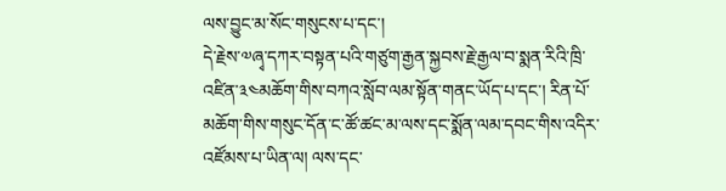ལས་བྱུང་མ་སོང་གསུངས་པ་དང་།
དེ་རྗེས་༧ཞྭ་དཀར་བསྟན་པའི་གཙུག་རྒྱན་སྐྱབས་རྗེ་རྒྱལ་བ་སྨན་རིའི་ཁྲི་འཛིན་༣༤མཆོག་གིས་བཀའ་སློབ་ལམ་སྟོན་གནང་ཡོད་པ་དང་། རིན་པོ་མཆོག་གིས་གསུང་དོན་ང་ཚོ་ཚང་མ་ལས་དང་སྨོན་ལམ་དབང་གིས་འདིར་འཛོམས་པ་ཡིན་ལ། ལས་དང་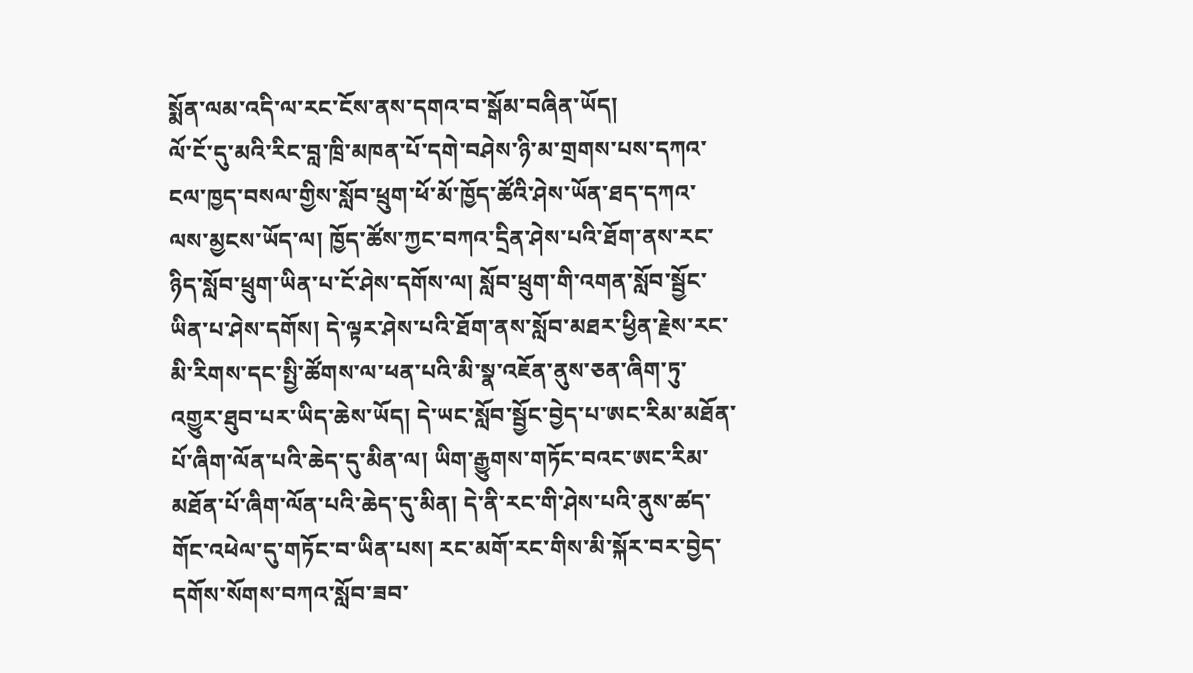སྨོན་ལམ་འདི་ལ་རང་ངོས་ནས་དགའ་བ་སྒོམ་བཞིན་ཡོད།
ལོ་ངོ་དུ་མའི་རིང་བླ་ཁྲི་མཁན་པོ་དགེ་བཤེས་ཉི་མ་གྲགས་པས་དཀའ་ངལ་ཁྱད་བསལ་གྱིས་སློབ་ཕྲུག་ཕོ་མོ་ཁྱོད་ཚོའི་ཤེས་ཡོན་ཐད་དཀའ་ལས་མྱངས་ཡོད་ལ། ཁྱོད་ཚོས་ཀྱང་བཀའ་དྲིན་ཤེས་པའི་ཐོག་ནས་རང་ཉིད་སློབ་ཕྲུག་ཡིན་པ་ངོ་ཤེས་དགོས་ལ། སློབ་ཕྲུག་གི་འགན་སློབ་སྦྱོང་ཡིན་པ་ཤེས་དགོས། དེ་ལྟར་ཤེས་པའི་ཐོག་ནས་སློབ་མཐར་ཕྱིན་རྗེས་རང་མི་རིགས་དང་སྤྱི་ཚོགས་ལ་ཕན་པའི་མི་སྣ་འཇོན་ནུས་ཅན་ཞིག་ཏུ་འགྱུར་ཐུབ་པར་ཡིད་ཆེས་ཡོད། དེ་ཡང་སློབ་སྦྱོང་བྱེད་པ་ཨང་རིམ་མཐོན་པོ་ཞིག་ལོན་པའི་ཆེད་དུ་མིན་ལ། ཡིག་རྒྱུགས་གཏོང་བའང་ཨང་རིམ་མཐོན་པོ་ཞིག་ལོན་པའི་ཆེད་དུ་མིན། དེ་ནི་རང་གི་ཤེས་པའི་ནུས་ཚད་གོང་འཕེལ་དུ་གཏོང་བ་ཡིན་པས། རང་མགོ་རང་གིས་མི་སྐོར་བར་བྱེད་དགོས་སོགས་བཀའ་སློབ་ཟབ་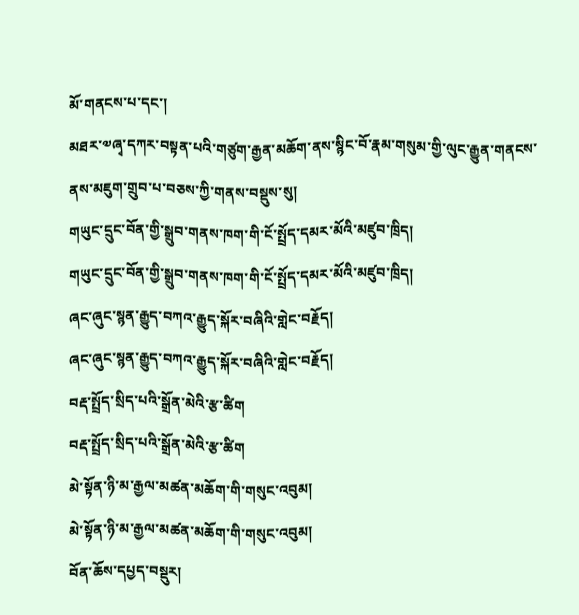མོ་གནངས་པ་དང་།
མཐར་༧ཞྭ་དཀར་བསྟན་པའི་གཙུག་རྒྱན་མཆོག་ནས་སྙིང་བོ་རྣམ་གསུམ་གྱི་ལུང་རྒྱུན་གནངས་ནས་མཇུག་གྲུབ་པ་བཅས་ཀྱི་གནས་བསྡུས་སུ།
གཡུང་དྲུང་བོན་གྱི་སྒྲུབ་གནས་ཁག་གི་ངོ་སྤྲོད་དམར་མོའི་མཛུབ་ཁྲིད།
གཡུང་དྲུང་བོན་གྱི་སྒྲུབ་གནས་ཁག་གི་ངོ་སྤྲོད་དམར་མོའི་མཛུབ་ཁྲིད།
ཞང་ཞུང་སྙན་རྒྱུད་བཀའ་རྒྱུད་སྐོར་བཞིའི་གླེང་བརྗོད།
ཞང་ཞུང་སྙན་རྒྱུད་བཀའ་རྒྱུད་སྐོར་བཞིའི་གླེང་བརྗོད།
བརྡ་སྤྲོད་སྲིད་པའི་སྒྲོན་མེའི་རྩ་ཚིག
བརྡ་སྤྲོད་སྲིད་པའི་སྒྲོན་མེའི་རྩ་ཚིག
མེ་སྟོན་ཉི་མ་རྒྱལ་མཚན་མཆོག་གི་གསུང་འབུམ།
མེ་སྟོན་ཉི་མ་རྒྱལ་མཚན་མཆོག་གི་གསུང་འབུམ།
བོན་ཆོས་དཔྱད་བསྡུར།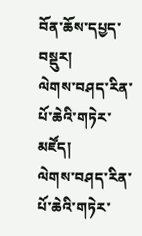བོན་ཆོས་དཔྱད་བསྡུར།
ལེགས་བཤད་རིན་པོ་ཆེའི་གཏེར་མཛོད།
ལེགས་བཤད་རིན་པོ་ཆེའི་གཏེར་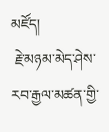མཛོད།
 རྗེ་མཉམ་མེད་ཤེས་རབ་རྒྱལ་མཚན་གྱི་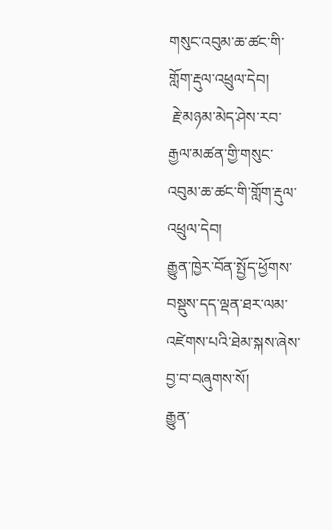གསུང་འབུམ་ཆ་ཚང་གི་གློག་རྡུལ་འཕྲུལ་དེབ།
 རྗེ་མཉམ་མེད་ཤེས་རབ་རྒྱལ་མཚན་གྱི་གསུང་འབུམ་ཆ་ཚང་གི་གློག་རྡུལ་འཕྲུལ་དེབ།
རྒྱུན་ཁྱེར་བོན་སྤྱོད་ཕྱོགས་བསྡུས་དད་ལྡན་ཐར་ལམ་འཛེགས་པའི་ཐེམ་སྐས་ཞེས་བྱ་བ་བཞུགས་སོ།
རྒྱུན་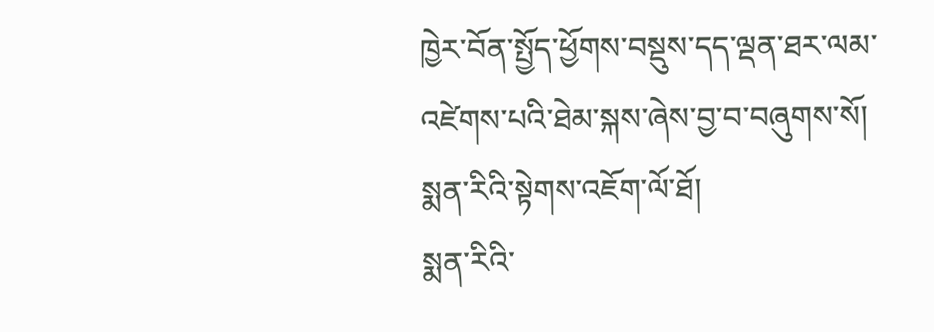ཁྱེར་བོན་སྤྱོད་ཕྱོགས་བསྡུས་དད་ལྡན་ཐར་ལམ་འཛེགས་པའི་ཐེམ་སྐས་ཞེས་བྱ་བ་བཞུགས་སོ།
སྨན་རིའི་སྟེགས་འཇོག་ལོ་ཐོ།
སྨན་རིའི་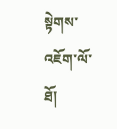སྟེགས་འཇོག་ལོ་ཐོ།